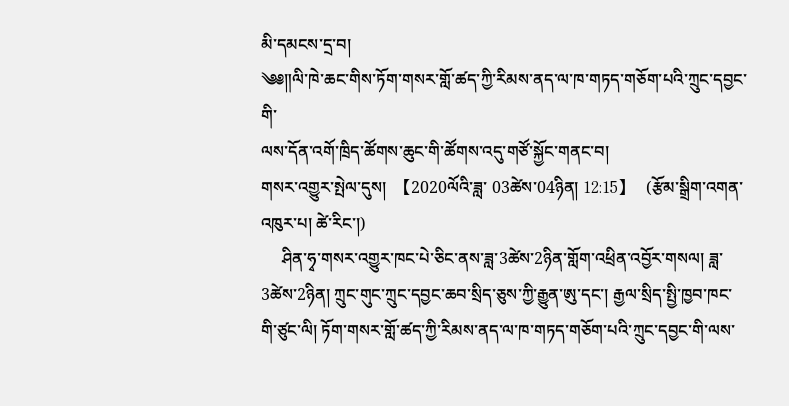མི་དམངས་དྲ་བ།
༄༅༎ལི་ཁེ་ཆང་གིས་ཏོག་གསར་གློ་ཚད་ཀྱི་རིམས་ནད་ལ་ཁ་གཏད་གཅོག་པའི་ཀྲུང་དབྱང་གི་
ལས་དོན་འགོ་ཁྲིད་ཚོགས་ཆུང་གི་ཚོགས་འདུ་གཙོ་སྐྱོང་གནང་བ།
གསར་འགྱུར་སྤེལ་དུས།  【2020ལོའི་ཟླ་ 03ཚེས་04ཉིན། 12:15】   (རྩོམ་སྒྲིག་འགན་འཁུར་པ། ཚེ་རིང་།)
     ཤིན་ཧྭ་གསར་འགྱུར་ཁང་པེ་ཅིང་ནས་ཟླ་3ཚེས་2ཉིན་གློག་འཕྲིན་འབྱོར་གསལ། ཟླ་3ཚེས་2ཉིན། ཀྲུང་གུང་ཀྲུང་དབྱང་ཆབ་སྲིད་ཅུས་ཀྱི་རྒྱུན་ཨུ་དང་། རྒྱལ་སྲིད་སྤྱི་ཁྱབ་ཁང་གི་ཙུང་ལི། ཏོག་གསར་གློ་ཚད་ཀྱི་རིམས་ནད་ལ་ཁ་གཏད་གཅོག་པའི་ཀྲུང་དབྱང་གི་ལས་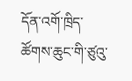དོན་འགོ་ཁྲིད་ཚོགས་ཆུང་གི་ཙུའུ་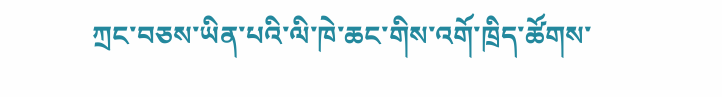ཀྲང་བཅས་ཡིན་པའི་ལི་ཁེ་ཆང་གིས་འགོ་ཁྲིད་ཚོགས་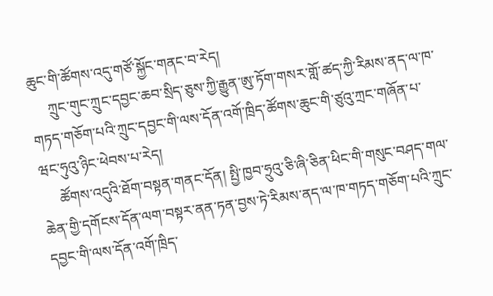ཆུང་གི་ཚོགས་འདུ་གཙོ་སྐྱོང་གནང་བ་རེད།
     ཀྲུང་གུང་ཀྲུང་དབྱང་ཆབ་སྲིད་ཅུས་ཀྱི་རྒྱུན་ཨུ་ཏོག་གསར་གློ་ཚད་ཀྱི་རིམས་ནད་ལ་ཁ་གཏད་གཅོག་པའི་ཀྲུང་དབྱང་གི་ལས་དོན་འགོ་ཁྲིད་ཚོགས་ཆུང་གི་ཙུའུ་ཀྲང་གཞོན་པ་ཝང་ཧུའུ་ཉིང་ཕེབས་པ་རེད།
     ཚོགས་འདུའི་ཐོག་བསྟན་གནང་དོན། སྤྱི་ཁྱབ་ཧྲུའུ་ཅི་ཞི་ཅིན་ཕིང་གི་གསུང་བཤད་གལ་ཆེན་གྱི་དགོངས་དོན་ལག་བསྟར་ནན་ཏན་བྱས་ཏེ་རིམས་ནད་ལ་ཁ་གཏད་གཅོག་པའི་ཀྲུང་དབྱང་གི་ལས་དོན་འགོ་ཁྲིད་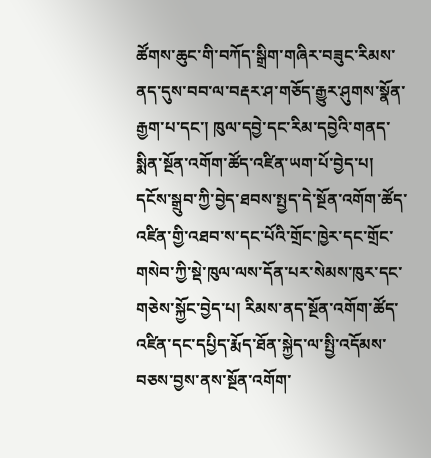ཚོགས་ཆུང་གི་བཀོད་སྒྲིག་གཞིར་བཟུང་རིམས་ནད་དུས་བབ་ལ་བརྡར་ཤ་གཅོད་རྒྱུར་ཤུགས་སྣོན་རྒྱག་པ་དང་། ཁུལ་དབྱེ་དང་རིམ་དབྱེའི་གནད་སྨིན་སྔོན་འགོག་ཚོད་འཛིན་ཡག་པོ་བྱེད་པ། དངོས་སྒྲུབ་ཀྱི་བྱེད་ཐབས་སྤྱད་དེ་སྔོན་འགོག་ཚོད་འཛིན་གྱི་འཐབ་ས་དང་པོའི་གྲོང་ཁྱེར་དང་གྲོང་གསེབ་ཀྱི་སྡེ་ཁུལ་ལས་དོན་པར་སེམས་ཁུར་དང་གཅེས་སྐྱོང་བྱེད་པ། རིམས་ནད་སྔོན་འགོག་ཚོད་འཛིན་དང་དཔྱིད་རྨོད་ཐོན་སྐྱེད་ལ་སྤྱི་འདོམས་བཅས་བྱས་ནས་སྔོན་འགོག་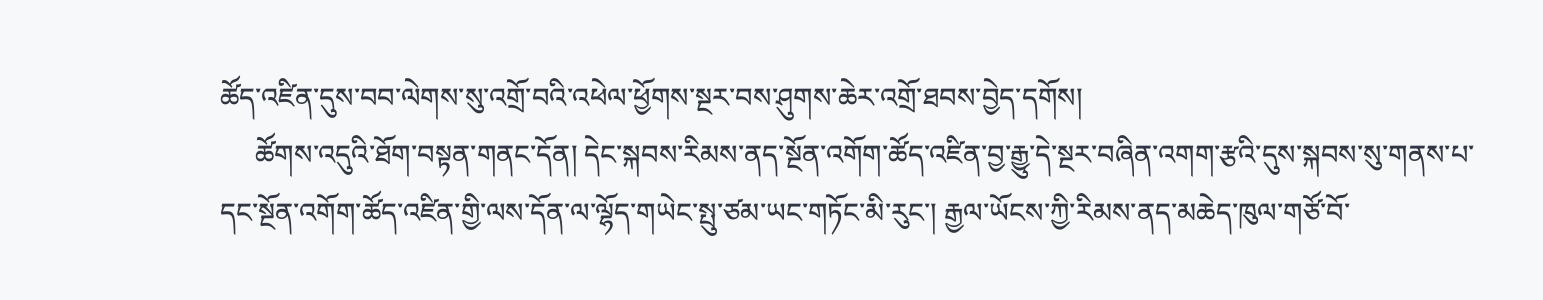ཚོད་འཛིན་དུས་བབ་ལེགས་སུ་འགྲོ་བའི་འཕེལ་ཕྱོགས་སྔར་བས་ཤུགས་ཆེར་འགྲོ་ཐབས་བྱེད་དགོས།
     ཚོགས་འདུའི་ཐོག་བསྟན་གནང་དོན། དེང་སྐབས་རིམས་ནད་སྔོན་འགོག་ཚོད་འཛིན་བྱ་རྒྱུ་དེ་སྔར་བཞིན་འགག་རྩའི་དུས་སྐབས་སུ་གནས་པ་དང་སྔོན་འགོག་ཚོད་འཛིན་གྱི་ལས་དོན་ལ་ལྷོད་གཡེང་སྤུ་ཙམ་ཡང་གཏོང་མི་རུང་། རྒྱལ་ཡོངས་ཀྱི་རིམས་ནད་མཆེད་ཁུལ་གཙོ་བོ་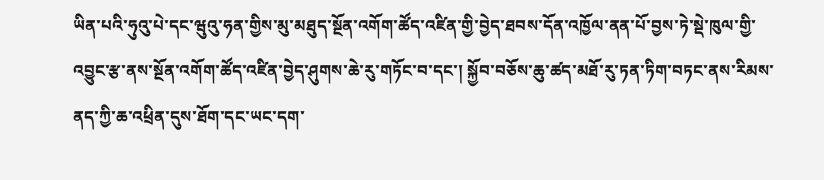ཡིན་པའི་ཧུའུ་པེ་དང་ཝུའུ་ཧན་གྱིས་མུ་མཐུད་སྔོན་འགོག་ཚོད་འཛིན་གྱི་བྱེད་ཐབས་དོན་འཁྱོལ་ནན་པོ་བྱས་ཏེ་སྡེ་ཁུལ་གྱི་འབྱུང་རྩ་ནས་སྔོན་འགོག་ཚོད་འཛིན་བྱེད་ཤུགས་ཆེ་རུ་གཏོང་བ་དང་། སྐྱོབ་བཅོས་ཆུ་ཚད་མཐོ་རུ་ཏན་ཏིག་བཏང་ནས་རིམས་ནད་ཀྱི་ཆ་འཕྲིན་དུས་ཐོག་དང་ཡང་དག་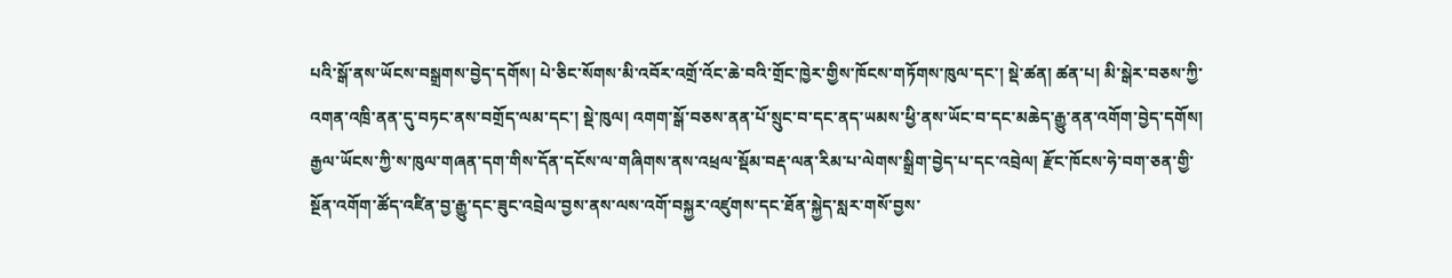པའི་སྒོ་ནས་ཡོངས་བསྒྲགས་བྱེད་དགོས། པེ་ཅིང་སོགས་མི་འབོར་འགྲོ་འོང་ཆེ་བའི་གྲོང་ཁྱེར་གྱིས་ཁོངས་གཏོགས་ཁུལ་དང་། སྡེ་ཚན། ཚན་པ། མི་སྒེར་བཅས་ཀྱི་འགན་འཁྲི་ནན་དུ་བཏང་ནས་བགྲོད་ལམ་དང་། སྡེ་ཁུལ། འགག་སྒོ་བཅས་ནན་པོ་སྲུང་བ་དང་ནད་ཡམས་ཕྱི་ནས་ཡོང་བ་དང་མཆེད་རྒྱུ་ནན་འགོག་བྱེད་དགོས། རྒྱལ་ཡོངས་ཀྱི་ས་ཁུལ་གཞན་དག་གིས་དོན་དངོས་ལ་གཞིགས་ནས་འཕྲལ་སྡོམ་བརྡ་ལན་རིམ་པ་ལེགས་སྒྲིག་བྱེད་པ་དང་འབྲེལ། རྫོང་ཁོངས་ཧེ་བག་ཅན་གྱི་སྔོན་འགོག་ཚོད་འཛིན་བྱ་རྒྱུ་དང་ཟུང་འབྲེལ་བྱས་ནས་ལས་འགོ་བསྐྱར་འཛུགས་དང་ཐོན་སྐྱེད་སླར་གསོ་བྱས་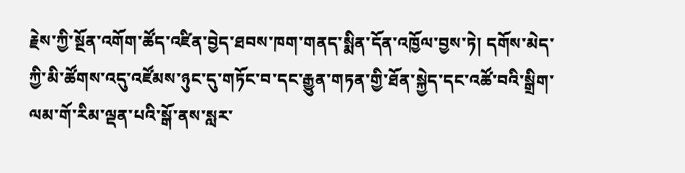རྗེས་ཀྱི་སྔོན་འགོག་ཚོད་འཛིན་བྱེད་ཐབས་ཁག་གནད་སྨིན་དོན་འཁྱོལ་བྱས་ཏེ། དགོས་མེད་ཀྱི་མི་ཚོགས་འདུ་འཛོམས་ཉུང་དུ་གཏོང་བ་དང་རྒྱུན་གཏན་གྱི་ཐོན་སྐྱེད་དང་འཚོ་བའི་སྒྲིག་ལམ་གོ་རིམ་ལྡན་པའི་སྒོ་ནས་སླར་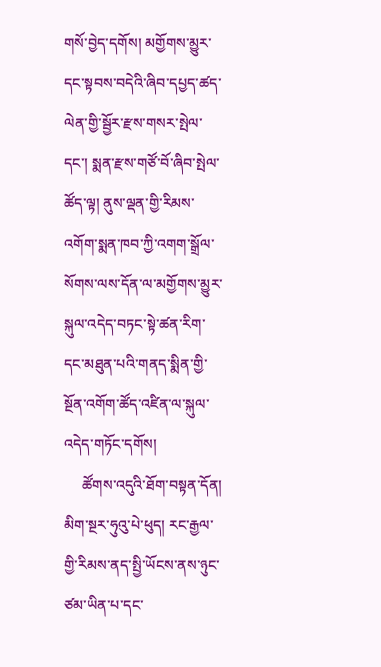གསོ་བྱེད་དགོས། མགྱོགས་མྱུར་དང་སྟབས་བདེའི་ཞིབ་དཔྱད་ཚད་ལེན་གྱི་སྦྱོར་རྫས་གསར་སྤེལ་དང་། སྨན་རྫས་གཙོ་བོ་ཞིབ་སྤེལ་ཚོད་ལྟ། ནུས་ལྡན་གྱི་རིམས་འགོག་སྨན་ཁབ་ཀྱི་འགག་སྒྲོལ་སོགས་ལས་དོན་ལ་མགྱོགས་མྱུར་སྐུལ་འདེད་བཏང་སྟེ་ཚན་རིག་དང་མཐུན་པའི་གནད་སྨིན་གྱི་སྔོན་འགོག་ཚོད་འཛིན་ལ་སྐུལ་འདེད་གཏོང་དགོས།
     ཚོགས་འདུའི་ཐོག་བསྟན་དོན། མིག་སྔར་ཧུའུ་པེ་ཕུད། རང་རྒྱལ་གྱི་རིམས་ནད་སྤྱི་ཡོངས་ནས་ཉུང་ཙམ་ཡིན་པ་དང་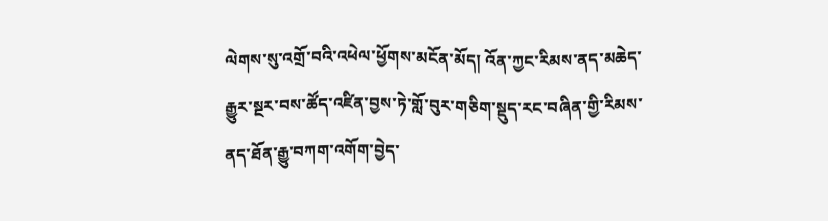ལེགས་སུ་འགྲོ་བའི་འཕེལ་ཕྱོགས་མངོན་མོད། འོན་ཀྱང་རིམས་ནད་མཆེད་རྒྱུར་སྔར་བས་ཚོད་འཛིན་བྱས་ཏེ་གློ་བུར་གཅིག་སྡུད་རང་བཞིན་གྱི་རིམས་ནད་ཐོན་རྒྱུ་བཀག་འགོག་བྱེད་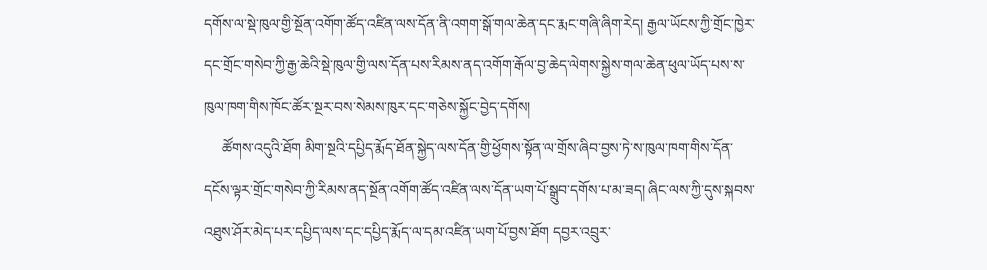དགོས་ལ་སྡེ་ཁུལ་གྱི་སྔོན་འགོག་ཚོད་འཛིན་ལས་དོན་ནི་འགག་སྒོ་གལ་ཆེན་དང་རྨང་གཞི་ཞིག་རེད། རྒྱལ་ཡོངས་ཀྱི་གྲོང་ཁྱེར་དང་གྲོང་གསེབ་ཀྱི་རྒྱ་ཆེའི་སྡེ་ཁུལ་གྱི་ལས་དོན་པས་རིམས་ནད་འགོག་རྒོལ་བྱ་ཆེད་ལེགས་སྐྱེས་གལ་ཆེན་ཕུལ་ཡོད་པས་ས་ཁུལ་ཁག་གིས་ཁོང་ཚོར་སྔར་བས་སེམས་ཁུར་དང་གཅེས་སྐྱོང་བྱེད་དགོས།
     ཚོགས་འདུའི་ཐོག མིག་སྔའི་དཔྱིད་རྨོད་ཐོན་སྐྱེད་ལས་དོན་གྱི་ཕྱོགས་སྟོན་ལ་གྲོས་ཞིབ་བྱས་ཏེ་ས་ཁུལ་ཁག་གིས་དོན་དངོས་ལྟར་གྲོང་གསེབ་ཀྱི་རིམས་ནད་སྔོན་འགོག་ཚོད་འཛིན་ལས་དོན་ཡག་པོ་སྒྲུབ་དགོས་པ་མ་ཟད། ཞིང་ལས་ཀྱི་དུས་སྐབས་འཐུས་ཤོར་མེད་པར་དཔྱིད་ལས་དང་དཔྱིད་རྨོད་ལ་དམ་འཛིན་ཡག་པོ་བྱས་ཐོག དབྱར་འབྲུར་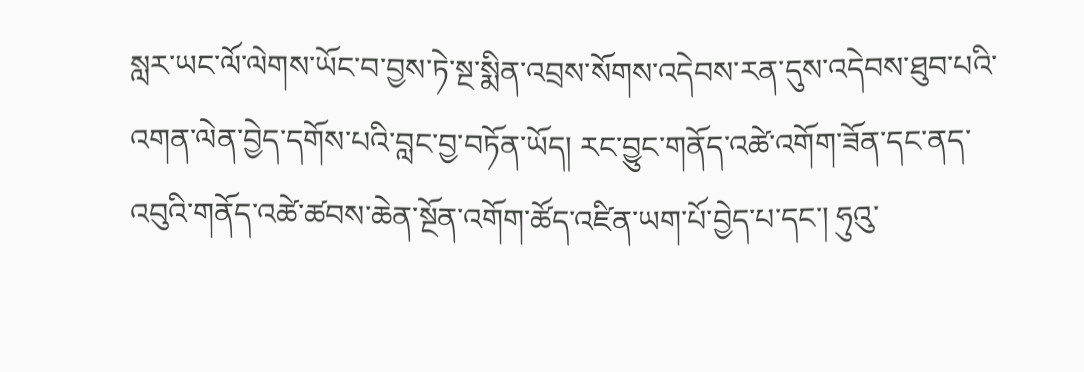སླར་ཡང་ལོ་ལེགས་ཡོང་བ་བྱས་ཏེ་སྔ་སྨིན་འབྲས་སོགས་འདེབས་རན་དུས་འདེབས་ཐུབ་པའི་འགན་ལེན་བྱེད་དགོས་པའི་བླང་བྱ་བཏོན་ཡོད། རང་བྱུང་གནོད་འཚེ་འགོག་ཟོན་དང་ནད་འབུའི་གནོད་འཚེ་ཚབས་ཆེན་སྔོན་འགོག་ཚོད་འཛིན་ཡག་པོ་བྱེད་པ་དང་། ཧུའུ་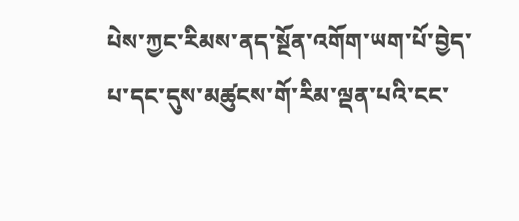པེས་ཀྱང་རིམས་ནད་སྔོན་འགོག་ཡག་པོ་བྱེད་པ་དང་དུས་མཚུངས་གོ་རིམ་ལྡན་པའི་ངང་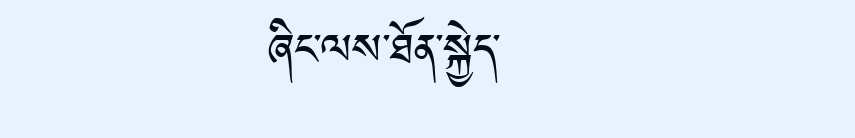ཞིང་ལས་ཐོན་སྐྱེད་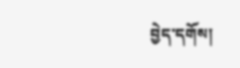བྱེད་དགོས།